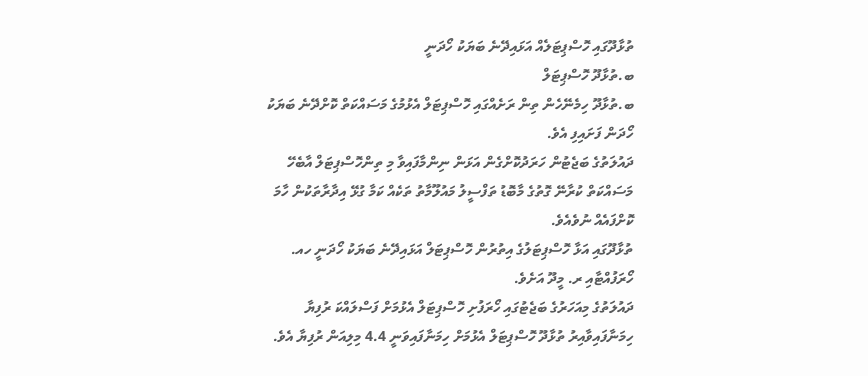ތުޅާދޫގައި ހޮސްޕިޓަލެއް އަޅައިދޭނެ ބަޔަކު ހޯދަނީ
ބ.ތުޅާދޫ ހޮސްޕިޓަލް
ބ.ތުޅާދޫ ހިމެނޭހެން ތިން ރަށެއްގައި ހޮސްޕިޓަލް އެޅުމުގެ މަސައްކަތް ކޮށްދޭނެ ބަޔަކު ހޯދަން ފަށައިފި އެވެ.
ދައުލަތުގެ ބަޖެޓުން ހަރަދުކޮށްގެން އަޅަން ނިންމާފައިވާ މި ތިންހޮސްޕިޓަލް އާބެހޭ މަސައްކަތް ކުރާނޭ ގޮތުގެ މާބޮޑު ތަފްސީލު މައުލޫމާތު ތަކެއް ކަމާ ގުޅޭ އިދާރާތަކުން ހާމަ ކޮށްފައެއް ނުވެއެވެ.
ތުޅާދޫގައި އަޅާ ހޮސްޕިޓަލުގެ އިތުރުން ހޮސްޕިޓަލް އަޅައިދޭނެ ބަޔަކު ހޯދަނީ ހއ. ހޯރަފުއްޓާއި ރ. މީދޫ އަށެވެ.
ދައުލަތުގެ މިއަހަރުގެ ބަޖެޓުގައި ހޯރަފުށި ހޮސްޕިޓަލް އެޅުމަށް ފަސްލައްކަ ރުފިޔާ ހިމަނާފައިވާއިރު ތުޅާދޫ ހޮސްޕިޓަލް އެޅުމަށް ހިމަނާފައިވަނީ 4.4 މިލިއަން ރުފިޔާ އެވެ.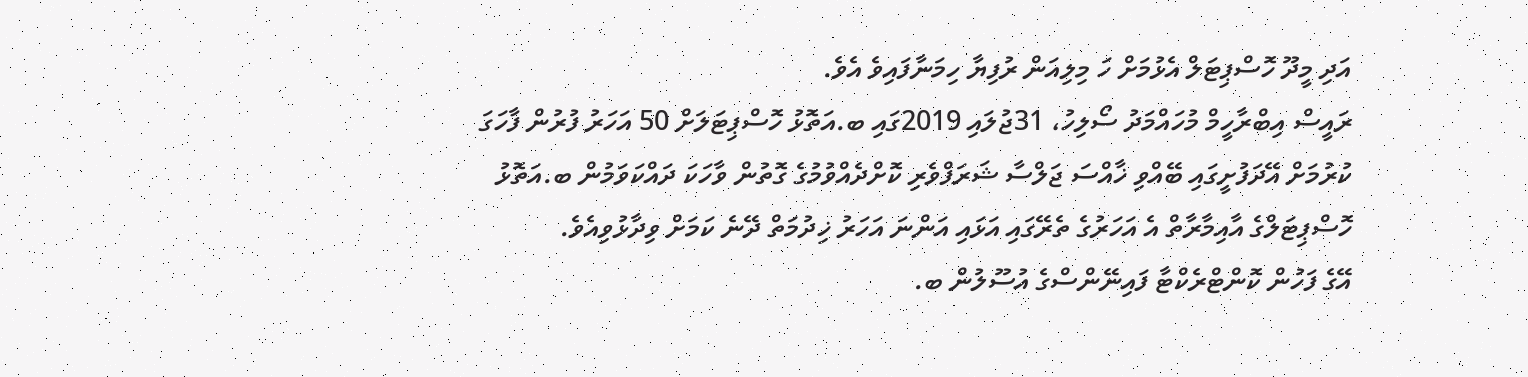އަދި މީދޫ ހޮސްޕިޓަލް އެޅުމަށް ހަ މިލިއަން ރުފިޔާ ހިމަނާފައިވެ އެވެ.
ރައީސް އިބްރާހީމް މުހައްމަދު ސޯލިހު، 31ޖުލައި 2019ގައި ބ.އަތޮޅު ހޮސްޕިޓަލަށް 50 އަހަރު ފުރުން ފާހަގަ ކުރުމަށް އޭދަފުށީގައި ބޭއްވި ޚާއްސަ ޖަލްސާ ޝަރަފްވެރި ކޮށްދެއްވުމުގެ ގޮތުން ވާހަކަ ދައްކަވަމުން ބ.އަތޮޅު ހޮސްޕިޓަލްގެ އާއިމާރާތް އެ އަހަރުގެ ތެރޭގައި އަޅައި އަންނަ އަހަރު ޚިދުމަތް ދޭނެ ކަމަށް ވިދާޅުވިއެވެ.
އޭގެ ފަހުން ކޮންޓްރެކްޓާ ފައިނޭންސްގެ އުސޫލުން ބ.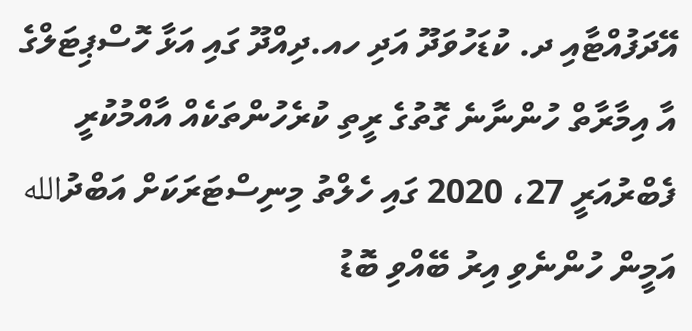އޭދަފުއްޓާއި ދ. ކުޑަހުވަދޫ އަދި ހއ.ދިއްދޫ ގައި އަޅާ ހޮސްޕިޓަލްގެ އާ އިމާރާތް ހުންނާނެ ގޮތުގެ ރީތި ކުރެހުންތަކެއް އާއްމުކުރީ ފެބްރުއަރީ 27، 2020 ގައި ހެލްތު މިނިސްޓަރަކަށް އަބްދުالله އަމީން ހުންނެވި އިރު ބޭއްވި ބޮޑު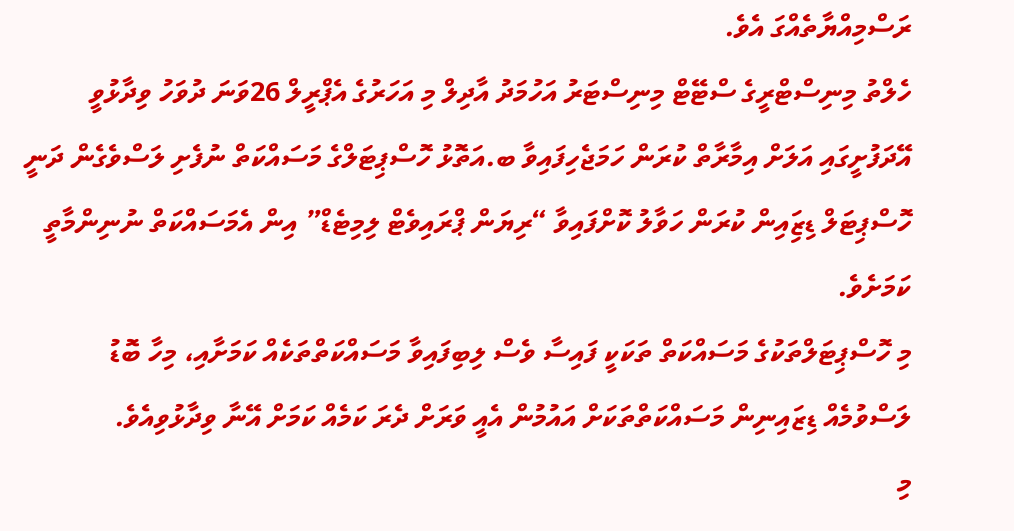ރަސްމިއްޔާތެއްގަ އެވެ.
ހެލްތު މިނިސްޓްރީގެ ސްޓޭޓް މިނިސްޓަރު އަހުމަދު އާދިލް މި އަހަރުގެ އެޕްރީލް 26ވަނަ ދުވަހު ވިދާޅުވީ އޭދަފުށީގައި އަލަށް އިމާރާތް ކުރަން ހަމަޖެހިފައިވާ ބ.އަތޮޅު ހޮސްޕިޓަލްގެ މަސައްކަތް ނުފެށި ލަސްވެގެން ދަނީ ހޮސްޕިޓަލް ޑިޒަިއިން ކުރަން ހަވާލު ކޮށްފައިވާ “ރިޔަން ޕްރައިވެޓް ލިމިޓެޑް” އިން އެމަސައްކަތް ނުނިންމާތީ ކަމަށެވެ.
މި ހޮސްޕިޓަލްތަކުގެ މަސައްކަތް ތަކަކީ ފައިސާ ވެސް ލިބިފައިވާ މަސައްކަތްތަކެއް ކަމަށާއި، މިހާ ބޮޑު ލަސްވުމެއް ޑިޒައިނިން މަސައްކަތްތަކަށް އައުމުން އެއީ ވަރަށް ދެރަ ކަމެއް ކަމަށް އޭނާ ވިދާޅުވިއެވެ.
މި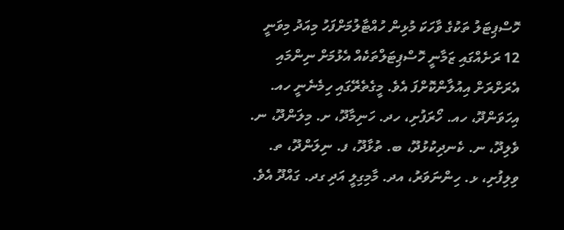ހޮސްޕިޓަލު ތަކުގެ ވާހަކަ މުޅިން ހުއްޓާލުމަށްފަހު މިއަދު މިވަނީ 12 ރަށެއްގައި ޒަމާނީ ހޮސްޕިޓަލްތަކެއް އެޅުމަށް ނިންމައި އެރަށްރަށް އިއުލާންކޮށްފަ އެވެ. މީގެތެރޭގައި ހިމެނެނީ ހއ. އިހަވަންދޫ، ހއ. ހޯރަފުށި، ހދ. ހަނިމާދޫ، ށ. މިލަންދޫ، ނ. ވެލިދޫ، ނ. ކެނދިކުޅުދޫ، ބ. ތުޅާދޫ، ފ. ނިލަންދޫ، ތ. ވިލިފުށި، ޅ. ހިންނަވަރު، އދ. މާމިގިލީ އަދި ގދ. ގައްދޫ އެވެ.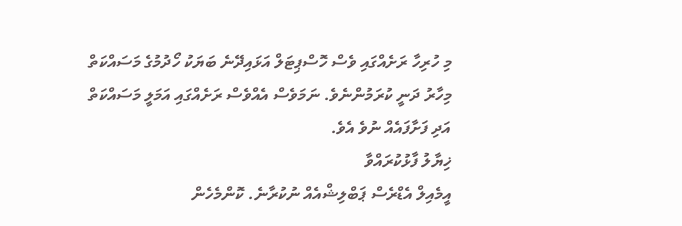މި ހުރިހާ ރަށެއްގައި ވެސް ހޮސްޕިޓަލް އަޅައިދޭނެ ބަޔަކު ހޯދުމުގެ މަސައްކަތް މިހާރު ދަނީ ކުރަމުންނެވެ. ނަމަވެސް އެއްވެސް ރަށެއްގައި އަމަލީ މަސައްކަތް އަދި ފަށާފައެއް ނުވެ އެވެ.
ޚިޔާލު ފާޅުކުރައްވާ
އީމެއިލް އެޑްރެސް ޕަބްލިޝްއެއް ނުކުރާނެ. ކޮންމެހެން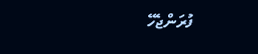ފުރަންޖެހޭ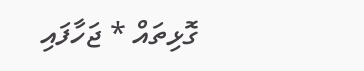ގޮޅިތައް * ޖަހާފައި